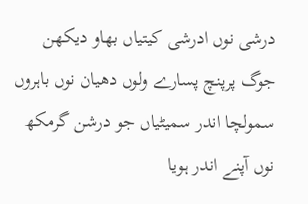درشی نوں ادرشی کیتیاں بھاو دیکھن جوگ پرپنچ پسارے ولوں دھیان نوں باہروں سمولچا اندر سمیٹیاں جو درشن گرمکھ نوں آپنے اندر ہویا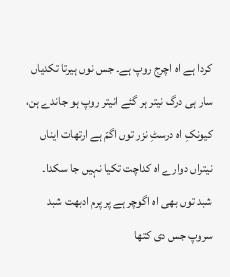کردا ہے اہ اچرج روپ ہے۔ جس نوں ہیرتا تکدیاں سار ہی درگ نیتر ہر گئے انیتر روپ ہو جاندے ہن، کیونکِ اہ درسٹِ نزر توں اگمّ ہے ارتھات ایناں نیتراں دوارے اہ کداچت تکیا نہیں جا سکدا۔
شبد توں بھی اہ اگوچر ہے پر پرم ادبھت شبد سروپ جس دی کتھا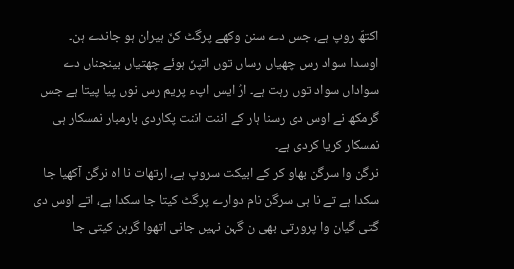اکتھّ روپ ہے، جس دے سنن وکھے پرگٹ کنّ ہیران ہو جاندے ہن۔
اوسدا سواد رس چھیاں رساں توں اتپنّ ہوئے چھتیاں بینجناں دے سواداں سواد توں رہت ہے۔ ارُ ایس اپء پریم رس نوں پیا پیتا ہے جس گرمکھ نے اوس دی رسنا ہار کے اننت اننت پکاردی بارمبار نمسکار ہی نمسکار کریا کردی ہے۔
نرگن وا سرگن بھاو کر کے ابیکت سروپ ہے، ارتھات نا اہ نرگن آکھیا جا سکدا ہے تے نا ہی سرگن نام دوارے پرگٹ کیتا جا سکدا ہے، اتے اوس دی گتی گیان وا پرورتی بھی ن گہن نہیں جانی اتھوا گرہن کیتی جا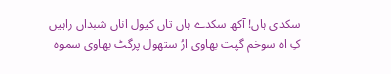سکدی ہاں! آکھ سکدے ہاں تاں کیول اناں شبداں راہیں کِ اہ سوخم گپت بھاوی ارُ ستھول پرگٹ بھاوی سموہ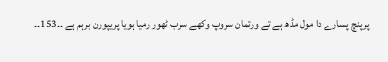پرپنچ پسارے دا مول مڈھ ہے تے ورتمان سروپ وکھے سرب ٹھور رمیا ہویا پریپورن برہم ہے ۔۔153۔۔